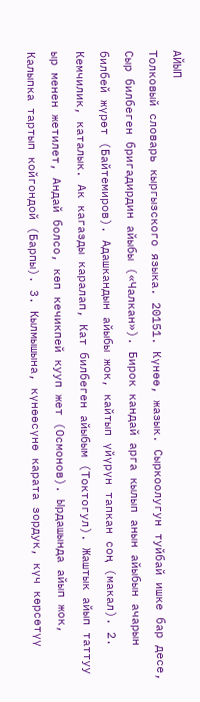АЙЫП
Толковый словарь кыргызского языка. 20151. Күнөө, жазык. Сыркоолугун туйбай ишке бар десе, Сыр билбеген бригадирдин айыбы («Чалкан»). Бирок кандай арга кылып анын айыбын ачарын билбей жүрөт (Байтемиров). Адашкандын айыбы жок, кайтып үйүрүн тапкан соң (макал). 2. Кемчилик, каталык. Ак кагазды каралап, Кат билбеген айыбым (Токтогул). Жаштык айып таттуу ыр менен жетилет, Андай болсо, көп кечикпей кууп жет (Осмонов). Ырдашында айып жок, Калыпка тартып койгондой (Барпы). 3. Кылмышына, күнөөсүнө карата зордук, күч көрсөтүү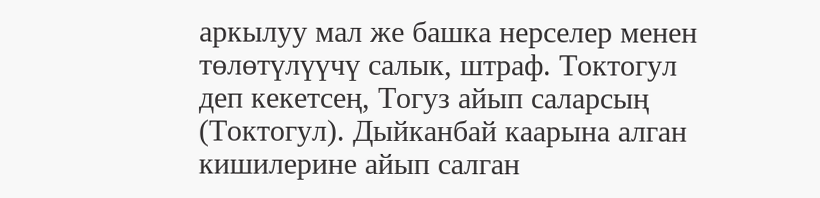аркылуу мал же башка нерселер менен төлөтүлүүчү салык, штраф. Токтогул деп кекетсең, Тогуз айып саларсың (Токтогул). Дыйканбай каарына алган кишилерине айып салган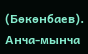(Бөкөнбаев). Анча-мынча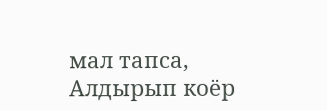мал тапса, Алдырып коёр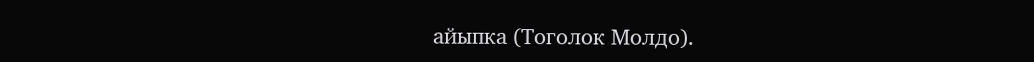айыпка (Тоголок Молдо).